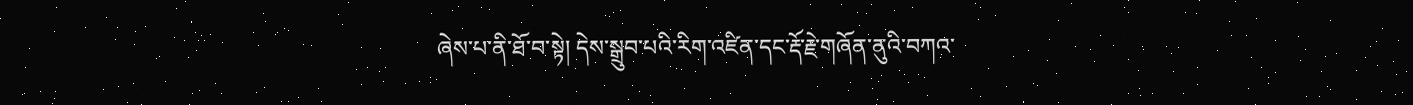ཞེས་པ་ནི་ཐོ་བ་སྟེ། དེས་སྒྲུབ་པའི་རིག་འཛིན་དང་རྡོ་རྗེ་གཞོན་ནུའི་བཀའ་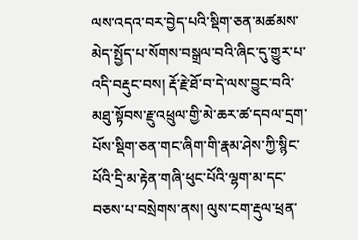ལས་འདའ་བར་བྱེད་པའི་སྡིག་ཅན་མཚམས་མེད་སྤྱོད་པ་སོགས་བསྒྲལ་བའི་ཞིང་དུ་གྱུར་པ་འདི་བརྡུང་བས། རྡོ་རྗེ་ཐོ་བ་དེ་ལས་བྱུང་བའི་མཐུ་སྟོབས་རྗུ་འཕྲུལ་གྱི་མེ་ཆར་ཚ་དབལ་དྲག་པོས་སྡིག་ཅན་གང་ཞིག་གི་རྣམ་ཤེས་ཀྱི་སྙིང་པོའི་དྲི་མ་རྟེན་གཞི་ཕུང་པོའི་ལྷག་མ་དང་བཅས་པ་བསྲེགས་ནས། ལུས་ངག་རྡུལ་ཕྲན་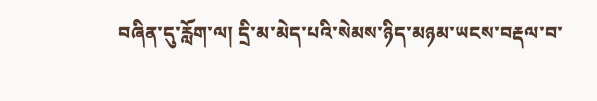བཞིན་དུ་རློག་ལ། དྲི་མ་མེད་པའི་སེམས་ཉིད་མཉམ་ཡངས་བརྡལ་བ་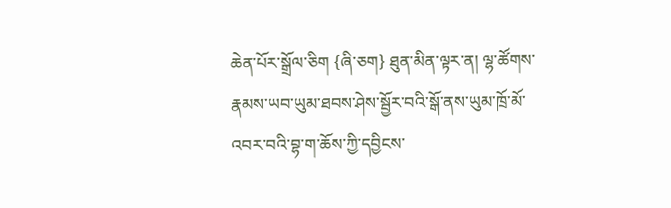ཆེན་པོར་སྒྲོལ་ཅིག {ཞི་ཅག} ཐུན་མིན་ལྟར་ན། ལྷ་ཚོགས་རྣམས་ཡབ་ཡུམ་ཐབས་ཤེས་སྦྱོར་བའི་སྒོ་ནས་ཡུམ་ཁྲོ་མོ་འབར་བའི་བྷ་ག་ཆོས་ཀྱི་དབྱིངས་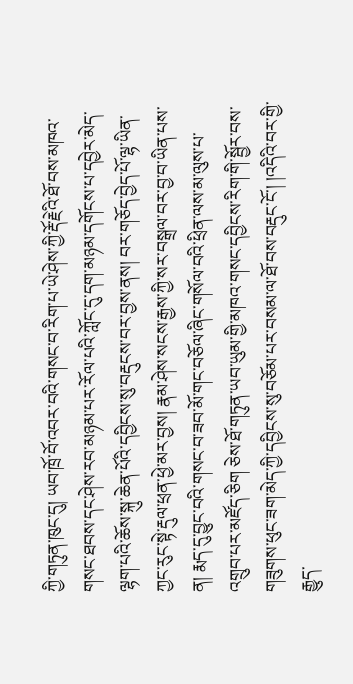ཀྱི་གཏུན་ཁུང་དུ། ཡབ་ཁྲོ་བོ་འབར་བའི་གསང་བ་རིག་པ་ཡེ་ཤེས་ཀྱི་རྡོ་རྗེའི་ཐོ་བས་མཁའ་གསང་ཐབས་དང་ཤེས་རབ་མཉམ་པར་རོལ་པའི་ཀློང་དུ་དག་མཉམ་དགོངས་པ་དབྱེར་མེད་ལྷག་པའི་ཆོས་སྐུ་ཆེན་པོའི་དབྱིངས་སུ་བརྡུངས་བར་བྱས་ནས། བར་གཅོད་བྱེད་པོ་ལྷ་ཡིན་ཀྱང་རུང་སྟེ་རྡུལ་ཕྲན་ཕྱེ་མར་བྱས། རྣམ་ཤེས་སངས་རྒྱས་ཀྱི་སར་བསྒྲལ་བར་བྱ་བ་ཡིན་པས་ན། རྨད་དུ་བྱུང་བའི་གསང་བ་ཟབ་མོ་གང་བཅོལ་ཞིང་གསོལ་བའི་ཕྲིན་ལས་མ་ལུས་པ་འགྲུབ་པར་མཛོད་ཅིག ཅེས་ཐོ་གཏུན་ཡབ་ཡུམ་གྱི་མཁའ་གསང་དབྱིངས་རིག་གི་སྦྱོར་བས་གཟུགས་ཕུང་ཟག་མེད་ཀྱི་དབྱིངས་སུ་བཅོམ་པར་བསམ་ལ་ཐོ་བས་བརྡུང་ངོ་། །འདིའི་བར་གྱི་རྒྱུད་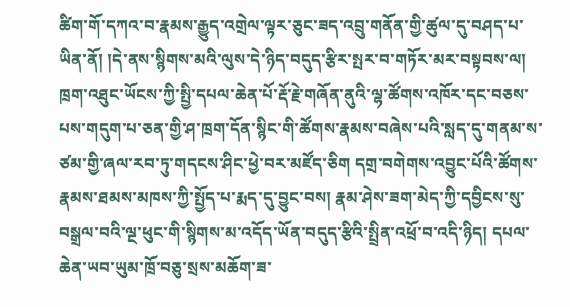ཚིག་གོ་དཀའ་བ་རྣམས་རྒྱུད་འགྲེལ་ལྟར་ཅུང་ཟད་འབྲུ་གནོན་གྱི་ཚུལ་དུ་བཤད་པ་ཡིན་ནོ། །དེ་ནས་སྙིགས་མའི་ལུས་དེ་ཉིད་བདུད་རྩིར་སྤར་བ་གཏོར་མར་བསྟབས་ལ། ཁྲག་འཐུང་ཡོངས་ཀྱི་སྤྱི་དཔལ་ཆེན་པོ་རྡོ་རྗེ་གཞོན་ནུའི་ལྷ་ཚོགས་འཁོར་དང་བཅས་པས་གདུག་པ་ཅན་གྱི་ཤ་ཁྲག་དོན་སྙིང་གི་ཚོགས་རྣམས་བཞེས་པའི་སླད་དུ་གནམ་ས་ཙམ་གྱི་ཞལ་རབ་ཏུ་གདངས་ཤིང་ཕྱེ་བར་མཛོད་ཅིག དགྲ་བགེགས་འབྱུང་པོའི་ཚོགས་རྣམས་ཐམས་མཁས་ཀྱི་སྤྱོད་པ་རྨད་དུ་བྱུང་བས། རྣམ་ཤེས་ཟག་མེད་ཀྱི་དབྱིངས་སུ་བསྒྲལ་བའི་ལྔ་ཕུང་གི་སྙིགས་མ་འདོད་ཡོན་བདུད་རྩིའི་སྤྲིན་འཕྲོ་བ་འདི་ཉིད། དཔལ་ཆེན་ཡབ་ཡུམ་ཁྲོ་བཅུ་སྲས་མཆོག་ཟ་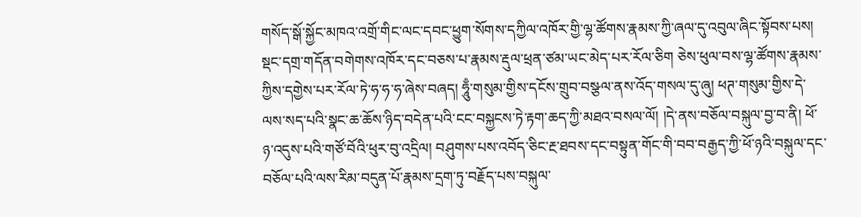གསོད་སྒོ་སྐྱོང་མཁའ་འགྲོ་གིང་ལང་དབང་ཕྱུག་སོགས་དཀྱིལ་འཁོར་གྱི་ལྷ་ཚོགས་རྣམས་ཀྱི་ཞལ་དུ་འབུལ་ཞིང་སྟོབས་པས། སྡང་དགྲ་གདོན་བགེགས་འཁོར་དང་བཅས་པ་རྣམས་རྡུལ་ཕྲན་ཙམ་ཡང་མེད་པར་རོལ་ཅིག ཅེས་ཕུལ་བས་ལྷ་ཚོགས་རྣམས་ཀྱིས་དགྱེས་པར་རོལ་ཏེ་ཧ་ཧ་ཧ་ཞེས་བཞད། ཧཱུྃ་གསུམ་གྱིས་དངོས་གྲུབ་བསྩལ་ནས་འོད་གསལ་དུ་ཞུ། ཕཊ་གསུམ་གྱིས་དེ་ལས་སད་པའི་སྣང་ཆ་ཆོས་ཉིད་བདེན་པའི་ངང་བསྐྱངས་ཏེ་རྟག་ཆད་ཀྱི་མཐའ་བསལ་ལོ། །དེ་ནས་བཅོལ་བསྐུལ་བྱ་བ་ནི། ཕོ་ཉ་འདུས་པའི་གཙོ་བོའི་ཕུར་བུ་འདྲིལ། བཤུགས་པས་འབོད་ཅིང་རྔ་ཐབས་དང་བསྟུན་གོང་གི་བབ་བརྒྱད་ཀྱི་ཕོ་ཉའི་བསྐུལ་དང་བཅོལ་པའི་ལས་རིམ་བདུན་པོ་རྣམས་དྲག་ཏུ་བརྗོད་པས་བསྐུལ་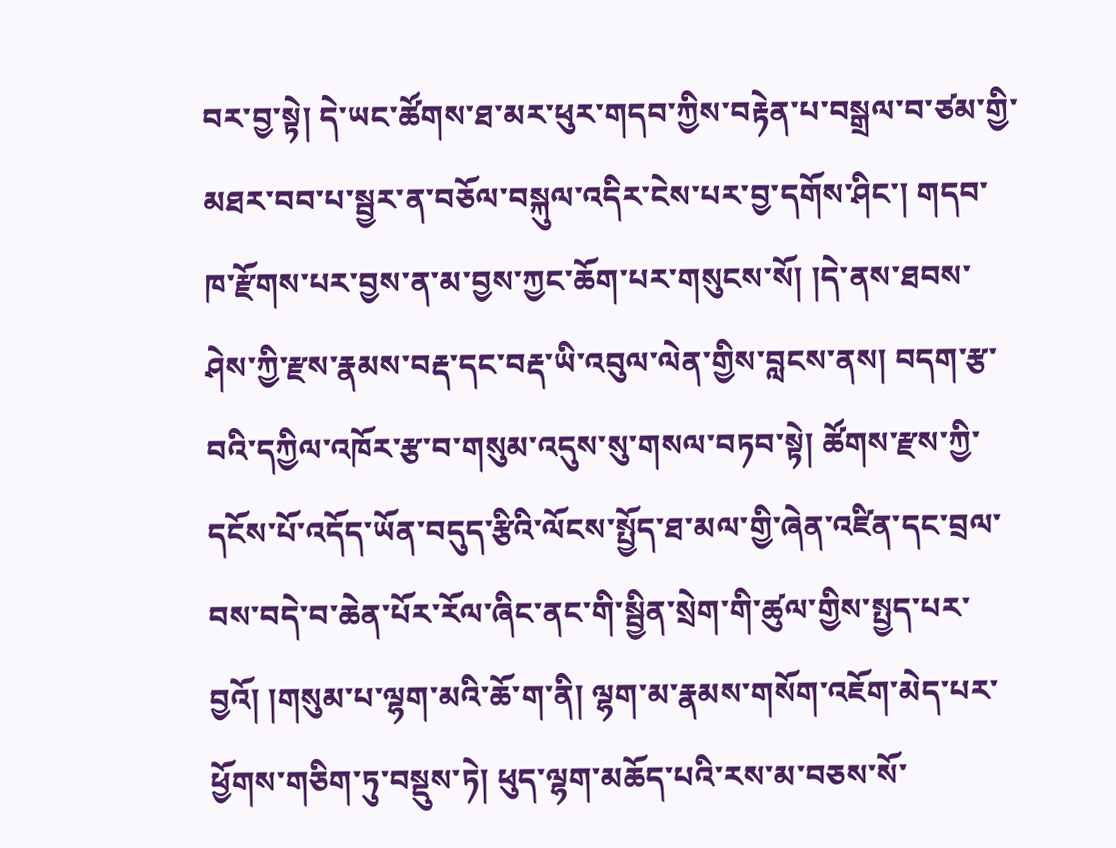བར་བྱ་སྟེ། དེ་ཡང་ཚོགས་ཐ་མར་ཕུར་གདབ་ཀྱིས་བརྟེན་པ་བསྒྲལ་བ་ཙམ་གྱི་མཐར་བབ་པ་སྦྱར་ན་བཅོལ་བསྐུལ་འདིར་ངེས་པར་བྱ་དགོས་ཤིང་། གདབ་ཁ་རྫོགས་པར་བྱས་ན་མ་བྱས་ཀྱང་ཆོག་པར་གསུངས་སོ། །དེ་ནས་ཐབས་ཤེས་ཀྱི་རྫས་རྣམས་བརྡ་དང་བརྡ་ཡི་འབུལ་ལེན་གྱིས་བླངས་ནས། བདག་རྩ་བའི་དཀྱིལ་འཁོར་རྩ་བ་གསུམ་འདུས་སུ་གསལ་བཏབ་སྟེ། ཚོགས་རྫས་ཀྱི་དངོས་པོ་འདོད་ཡོན་བདུད་རྩིའི་ལོངས་སྤྱོད་ཐ་མལ་གྱི་ཞེན་འཛིན་དང་བྲལ་བས་བདེ་བ་ཆེན་པོར་རོལ་ཞིང་ནང་གི་སྦྱིན་སྲེག་གི་ཚུལ་གྱིས་སྤྱད་པར་བྱའོ། །གསུམ་པ་ལྷག་མའི་ཆོ་ག་ནི། ལྷག་མ་རྣམས་གསོག་འཇོག་མེད་པར་ཕྱོགས་གཅིག་ཏུ་བསྡུས་ཏེ། ཕུད་ལྷག་མཆོད་པའི་རས་མ་བཅས་སོ་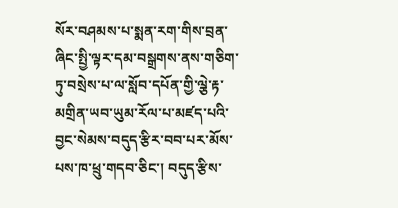སོར་བཤམས་པ་སྨན་རག་གིས་བྲན་ཞིང་སྤྱི་ལྟར་དམ་བསྒྲགས་ནས་གཅིག་ཏུ་བསྲེས་པ་ལ་སློབ་དཔོན་གྱི་ལྕེ་རྟ་མགྲིན་ཡབ་ཡུམ་རོལ་པ་མཛད་པའི་བྱང་སེམས་བདུད་རྩིར་བབ་པར་མོས་པས་ཁ་ཕྲུ་གདབ་ཅིང་། བདུད་རྩིས་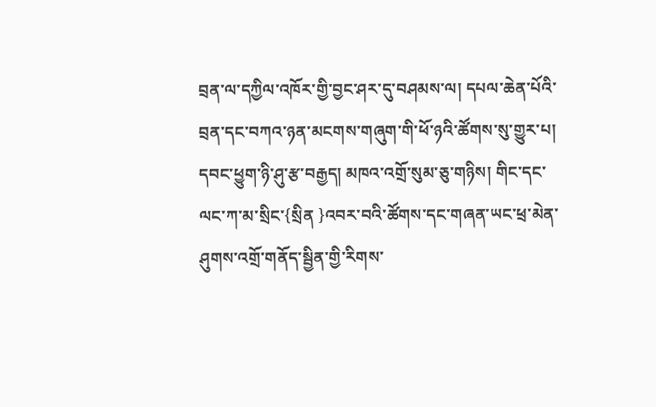བྲན་ལ་དཀྱིལ་འཁོར་གྱི་བྱང་ཤར་དུ་བཤམས་ལ། དཔལ་ཆེན་པོའི་བྲན་དང་བཀའ་ཉན་མངགས་གཞུག་གི་ཕོ་ཉའི་ཚོགས་སུ་གྱུར་པ། དབང་ཕྱུག་ཉི་ཤུ་རྩ་བརྒྱད། མཁའ་འགྲོ་སུམ་ཅུ་གཉིས། གིང་དང་ལང་ཀ་མ་སྲིང་{སྲིན }འབར་བའི་ཚོགས་དང་གཞན་ཡང་ཕྲ་མེན་ཤུགས་འགྲོ་གནོད་སྦྱིན་གྱི་རིགས་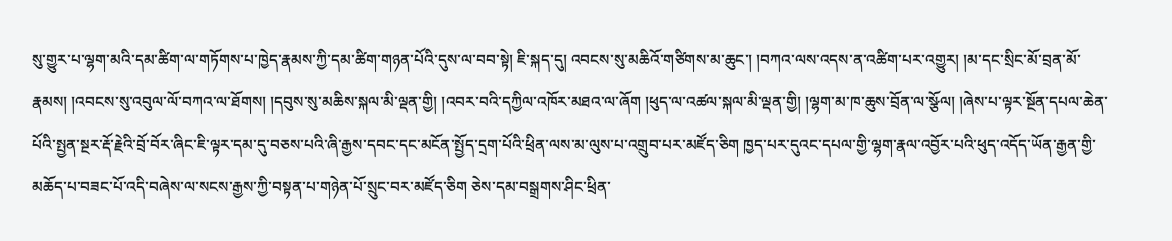སུ་གྱུར་པ་ལྷག་མའི་དམ་ཚིག་ལ་གཏོགས་པ་ཁྱེད་རྣམས་ཀྱི་དམ་ཚིག་གཉན་པོའི་དུས་ལ་བབ་སྟེ། ཇི་སྐད་དུ། འབངས་སུ་མཆིའོ་གཙིགས་མ་ཆུང་། །བཀའ་ལས་འདས་ན་འཚིག་པར་འགྱུར། །མ་དང་སྲིང་མོ་བྲན་མོ་རྣམས། །འབངས་སུ་འབུལ་ལོ་བཀའ་ལ་ཐོགས། །དབུས་སུ་མཆིས་སྐལ་མི་ལྡན་གྱི། །འབར་བའི་དཀྱིལ་འཁོར་མཐའ་ལ་ཞོག །ཕུད་ལ་འཚལ་སྐལ་མི་ལྡན་གྱི། །ལྷག་མ་ཁ་ཆུས་བྲོན་ལ་སྩོལ། །ཞེས་པ་ལྟར་སྔོན་དཔལ་ཆེན་པོའི་སྤྱན་སྔར་རྡོ་རྗེའི་བྲོ་བོར་ཞིང་ཇི་ལྟར་དམ་དུ་བཅས་པའི་ཞི་རྒྱས་དབང་དང་མངོན་སྤྱོད་དྲག་པོའི་ཕྲིན་ལས་མ་ལུས་པ་འགྲུབ་པར་མཛོད་ཅིག ཁྱད་པར་དུའང་དཔལ་གྱི་ལྷག་རྣལ་འབྱོར་པའི་ཕུད་འདོད་ཡོན་རྒྱན་གྱི་མཆོད་པ་བཟང་པོ་འདི་བཞེས་ལ་སངས་རྒྱས་ཀྱི་བསྟན་པ་གཉེན་པོ་སྲུང་བར་མཛོད་ཅིག ཅེས་དམ་བསྒྲགས་ཤིང་ཕྲིན་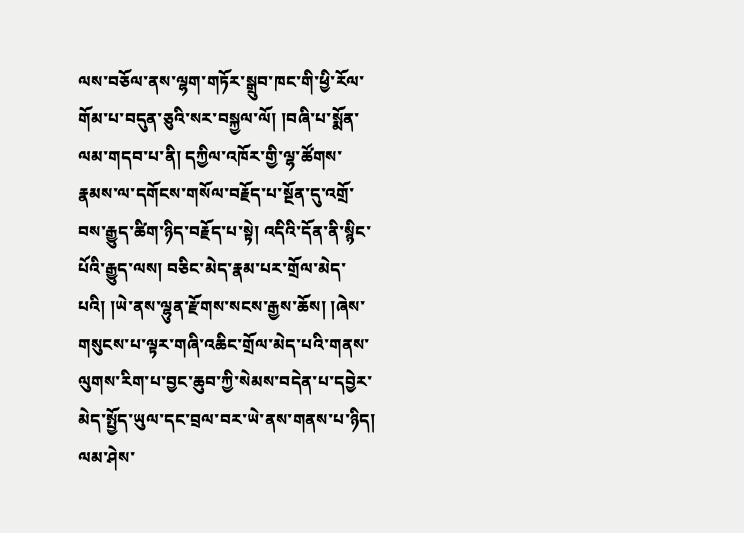ལས་བཅོལ་ནས་ལྷག་གཏོར་སྒྲུབ་ཁང་གི་ཕྱི་རོལ་གོམ་པ་བདུན་ཅུའི་སར་བསྐྱལ་ལོ། །བཞི་པ་སྨོན་ལམ་གདབ་པ་ནི། དཀྱིལ་འཁོར་གྱི་ལྷ་ཚོགས་རྣམས་ལ་དགོངས་གསོལ་བརྗོད་པ་སྔོན་དུ་འགྲོ་བས་རྒྱུད་ཚིག་ཉིད་བརྗོད་པ་སྟེ། འདིའི་དོན་ནི་སྙིང་པོའི་རྒྱུད་ལས། བཅིང་མེད་རྣམ་པར་གྲོལ་མེད་པའི། །ཡེ་ནས་ལྷུན་རྫོགས་སངས་རྒྱས་ཆོས། །ཞེས་གསུངས་པ་ལྟར་གཞི་འཆིང་གྲོལ་མེད་པའི་གནས་ལུགས་རིག་པ་བྱང་ཆུབ་ཀྱི་སེམས་བདེན་པ་དབྱེར་མེད་སྤྱོད་ཡུལ་དང་བྲལ་བར་ཡེ་ནས་གནས་པ་ཉིད། ལམ་ཤེས་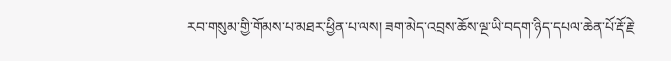རབ་གསུམ་གྱི་གོམས་པ་མཐར་ཕྱིན་པ་ལས། ཟག་མེད་འབྲས་ཆོས་ལྔ་ཡི་བདག་ཉིད་དཔལ་ཆེན་པོ་རྡོ་རྗེ་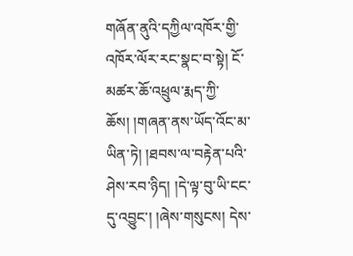གཞོན་ནུའི་དཀྱིལ་འཁོར་གྱི་འཁོར་ལོར་རང་སྣང་བ་སྟེ། ངོ་མཚར་ཆོ་འཕྲུལ་རྨད་ཀྱི་ཆོས། །གཞན་ནས་ཡོད་འོང་མ་ཡིན་ཏེ། །ཐབས་ལ་བརྟེན་པའི་ཤེས་རབ་ཉིད། །དེ་ལྟ་བུ་ཡི་ངང་དུ་འབྱུང་། །ཞེས་གསུངས། དེས་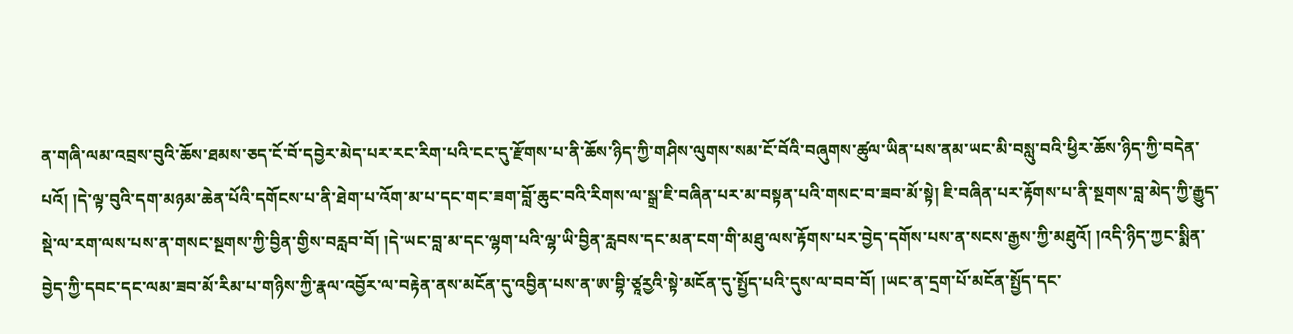ན་གཞི་ལམ་འབྲས་བུའི་ཆོས་ཐམས་ཅད་ངོ་བོ་དབྱེར་མེད་པར་རང་རིག་པའི་ངང་དུ་རྫོགས་པ་ནི་ཆོས་ཉིད་ཀྱི་གཤིས་ལུགས་སམ་ངོ་བོའི་བཞུགས་ཚུལ་ཡིན་པས་ནམ་ཡང་མི་བསླུ་བའི་ཕྱིར་ཆོས་ཉིད་ཀྱི་བདེན་པའོ། །དེ་ལྟ་བུའི་དག་མཉམ་ཆེན་པོའི་དགོངས་པ་ནི་ཐེག་པ་འོག་མ་པ་དང་གང་ཟག་བློ་ཆུང་བའི་རིགས་ལ་སྒྲ་ཇི་བཞིན་པར་མ་བསྟན་པའི་གསང་བ་ཟབ་མོ་སྟེ། ཇི་བཞིན་པར་རྟོགས་པ་ནི་སྔགས་བླ་མེད་ཀྱི་རྒྱུད་སྡེ་ལ་རག་ལས་པས་ན་གསང་སྔགས་ཀྱི་བྱིན་གྱིས་བརླབ་བོ། །དེ་ཡང་བླ་མ་དང་ལྷག་པའི་ལྷ་ཡི་བྱིན་རླབས་དང་མན་ངག་གི་མཐུ་ལས་རྟོགས་པར་བྱེད་དགོས་པས་ན་སངས་རྒྱས་ཀྱི་མཐུའོ། །འདི་ཉིད་ཀྱང་སྨིན་བྱེད་ཀྱི་དབང་དང་ལམ་ཟབ་མོ་རིམ་པ་གཉིས་ཀྱི་རྣལ་འབྱོར་ལ་བརྟེན་ནས་མངོན་དུ་འབྱིན་པས་ན་ཨ་བྷི་ཙཱཪྱའི་སྟེ་མངོན་དུ་སྤྱོད་པའི་དུས་ལ་བབ་བོ། །ཡང་ན་དྲག་པོ་མངོན་སྤྱོད་དང་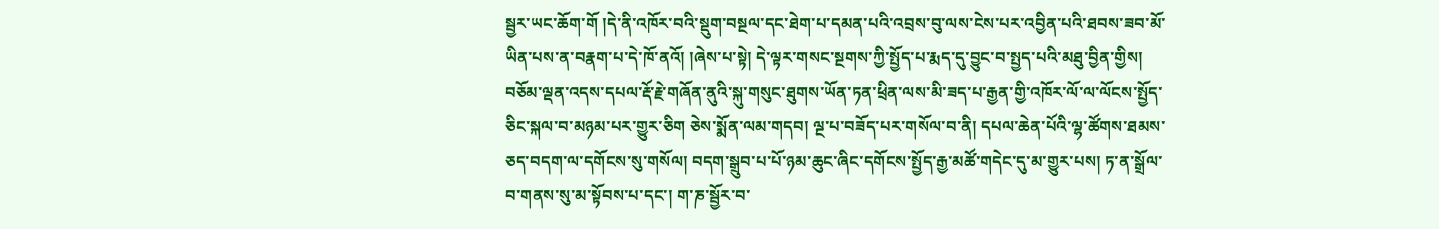སྦྱར་ཡང་ཆོག་གོ །དེ་ནི་འཁོར་བའི་སྡུག་བསྔལ་དང་ཐེག་པ་དམན་པའི་འབྲས་བུ་ལས་ངེས་པར་འབྱིན་པའི་ཐབས་ཟབ་མོ་ཡིན་པས་ན་བརྣག་པ་དེ་ཁོ་ནའོ། །ཞེས་པ་སྟེ། དེ་ལྟར་གསང་སྔགས་ཀྱི་སྤྱོད་པ་རྨད་དུ་བྱུང་བ་སྤྱད་པའི་མཐུ་བྱིན་གྱིས། བཅོམ་ལྡན་འདས་དཔལ་རྡོ་རྗེ་གཞོན་ནུའི་སྐུ་གསུང་ཐུགས་ཡོན་ཏན་ཕྲིན་ལས་མི་ཟད་པ་རྒྱན་གྱི་འཁོར་ལོ་ལ་ལོངས་སྤྱོད་ཅིང་སྐལ་བ་མཉམ་པར་གྱུར་ཅིག ཅེས་སྨོན་ལམ་གདབ། ལྔ་པ་བཟོད་པར་གསོལ་བ་ནི། དཔལ་ཆེན་པོའི་ལྷ་ཚོགས་ཐམས་ཅད་བདག་ལ་དགོངས་སུ་གསོལ། བདག་སྒྲུབ་པ་པོ་ཉམ་ཆུང་ཞིང་དགོངས་སྤྱོད་རྒྱ་མཚོ་གདེང་དུ་མ་གྱུར་པས། ཏ་ན་སྒྲོལ་བ་གནས་སུ་མ་སྟོབས་པ་དང་། ག་ཎ་སྦྱོར་བ་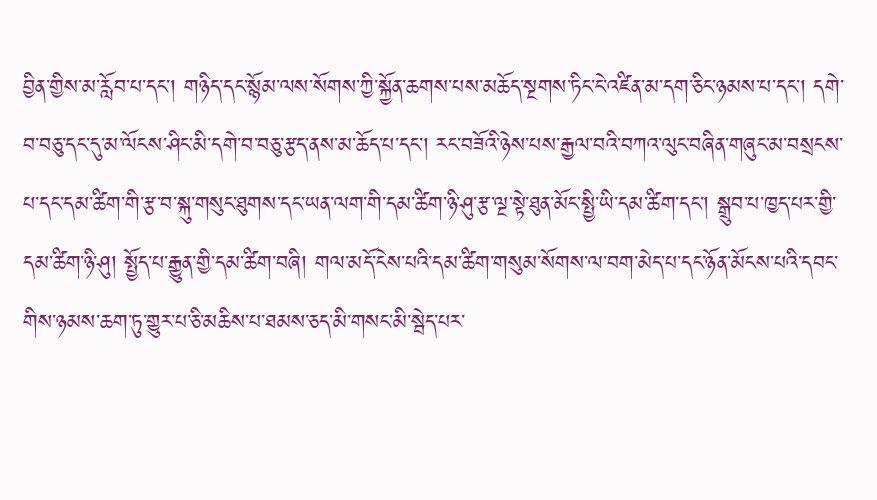བྱིན་གྱིས་མ་རློབ་པ་དང་། གཉིད་དང་སྙོམ་ལས་སོགས་ཀྱི་སྐྱོན་ཆགས་པས་མཆོད་སྔགས་ཏིང་ངེ་འཛིན་མ་དག་ཅིང་ཉམས་པ་དང་། དགེ་བ་བཅུ་དང་དུ་མ་ལོངས་ཤིང་མི་དགེ་བ་བཅུ་རྩད་ནས་མ་ཆོད་པ་དང་། རང་བཟོའི་ཉེས་པས་རྒྱལ་བའི་བཀའ་ལུང་བཞིན་གཞུང་མ་བསྲངས་པ་དང་དམ་ཚིག་གི་རྩ་བ་སྐུ་གསུང་ཐུགས་དང་ཡན་ལག་གི་དམ་ཚིག་ཉི་ཤུ་རྩ་ལྔ་སྟེ་ཐུན་མོང་སྤྱི་ཡི་དམ་ཚིག་དང་། སྒྲུབ་པ་ཁྱད་པར་གྱི་དམ་ཚིག་ཉི་ཤུ། སྤྱོད་པ་རྒྱུན་གྱི་དམ་ཚིག་བཞི། གལ་མདོ་ངེས་པའི་དམ་ཚིག་གསུམ་སོགས་ལ་བག་མེད་པ་དང་ཉོན་མོངས་པའི་དབང་གིས་ཉམས་ཆག་ཏུ་གྱུར་པ་ཅི་མཆིས་པ་ཐམས་ཅད་མི་གསང་མི་སྦེད་པར་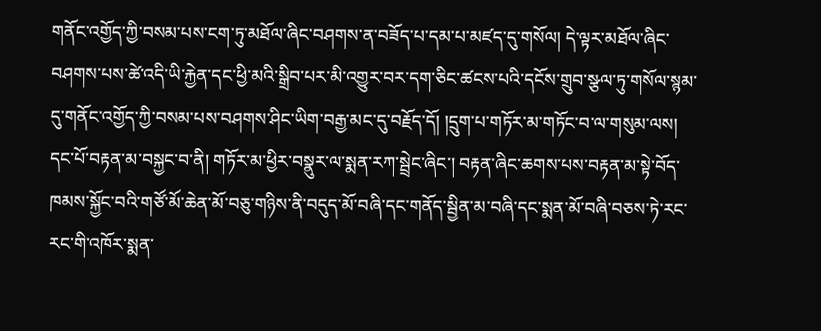གནོང་འགྱོད་ཀྱི་བསམ་པས་ངག་ཏུ་མཐོལ་ཞིང་བཤགས་ན་བཟོད་པ་དམ་པ་མཛད་དུ་གསོལ། དེ་ལྟར་མཐོལ་ཞིང་བཤགས་པས་ཚེ་འདི་ཡི་རྐྱེན་དང་ཕྱི་མའི་སྒྲིབ་པར་མི་འགྱུར་བར་དག་ཅིང་ཚངས་པའི་དངོས་གྲུབ་སྩལ་ཏུ་གསོལ་སྙམ་དུ་གནོང་འགྱོད་ཀྱི་བསམ་པས་བཤགས་ཤིང་ཡིག་བརྒྱ་མང་དུ་བརྗོད་དོ། །དྲུག་པ་གཏོར་མ་གཏོང་བ་ལ་གསུམ་ལས། དང་པོ་བརྟན་མ་བསྐྱང་བ་ནི། གཏོར་མ་ཕྱིར་བསྣུར་ལ་སྨན་རཀ་སྦྲེང་ཞིང་། བརྟན་ཞིང་ཆགས་པས་བརྟན་མ་སྟེ་བོད་ཁམས་སྐྱོང་བའི་གཙོ་མོ་ཆེན་མོ་བཅུ་གཉིས་ནི་བདུད་མོ་བཞི་དང་གནོད་སྦྱིན་མ་བཞི་དང་སྨན་མོ་བཞི་བཅས་ཏེ་རང་རང་གི་འཁོར་སྨན་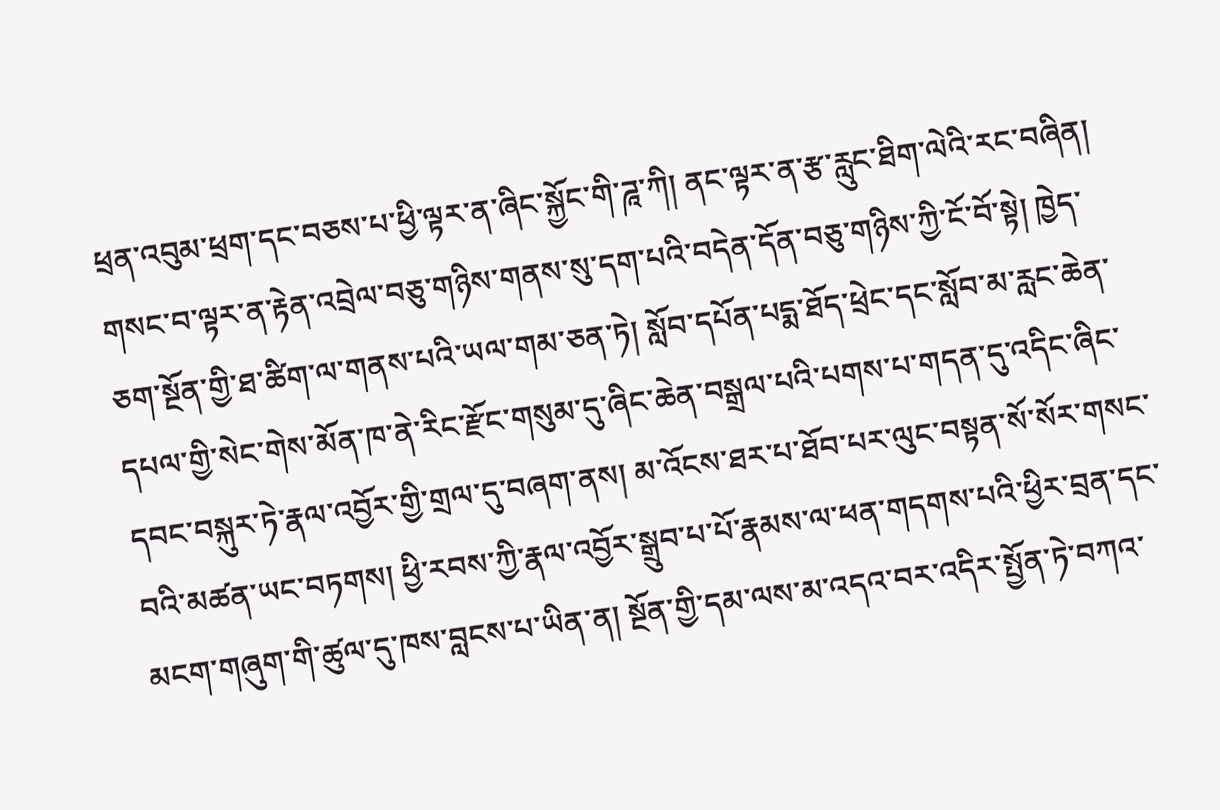ཕྲན་འབུམ་ཕྲག་དང་བཅས་པ་ཕྱི་ལྟར་ན་ཞིང་སྐྱོང་གི་ཌཱ་ཀི། ནང་ལྟར་ན་རྩ་རླུང་ཐིག་ལེའི་རང་བཞིན། གསང་བ་ལྟར་ན་རྟེན་འབྲེལ་བཅུ་གཉིས་གནས་སུ་དག་པའི་བདེན་དོན་བཅུ་གཉིས་ཀྱི་ངོ་བོ་སྟེ། ཁྱེད་ཅག་སྔོན་གྱི་ཐ་ཚིག་ལ་གནས་པའི་ཡལ་གམ་ཅན་ཏེ། སློབ་དཔོན་པདྨ་ཐོད་ཕྲེང་དང་སློབ་མ་རླང་ཆེན་དཔལ་གྱི་སེང་གེས་མོན་ཁ་ནེ་རིང་རྫོང་གསུམ་དུ་ཞིང་ཆེན་བསྒྲལ་པའི་པགས་པ་གདན་དུ་འདིང་ཞིང་དབང་བསྐུར་ཏེ་རྣལ་འབྱོར་གྱི་གྲལ་དུ་བཞག་ནས། མ་འོངས་ཐར་པ་ཐོབ་པར་ལུང་བསྟན་སོ་སོར་གསང་བའི་མཚན་ཡང་བཏགས། ཕྱི་རབས་ཀྱི་རྣལ་འབྱོར་སྒྲུབ་པ་པོ་རྣམས་ལ་ཕན་གདགས་པའི་ཕྱིར་བྲན་དང་མངག་གཞུག་གི་ཚུལ་དུ་ཁས་བླངས་པ་ཡིན་ན། སྔོན་གྱི་དམ་ལས་མ་འདའ་བར་འདིར་སྤྱོན་ཏེ་བཀའ་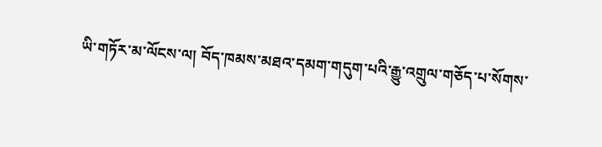ཡི་གཏོར་མ་ལོངས་ལ། བོད་ཁམས་མཐའ་དམག་གདུག་པའི་རྒྱུ་འགྲུལ་གཅོད་པ་སོགས་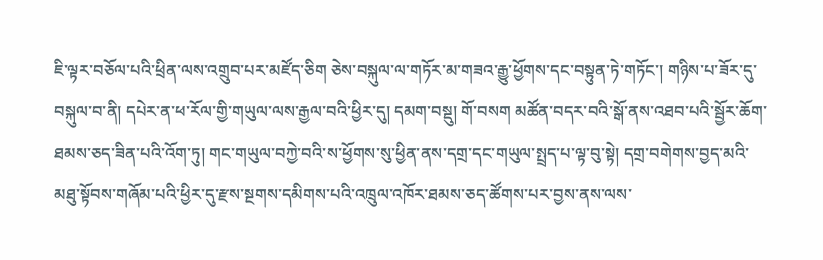ཇི་ལྟར་བཅོལ་པའི་ཕྲིན་ལས་འགྲུབ་པར་མཛོད་ཅིག ཅེས་བསྐུལ་ལ་གཏོར་མ་གཟའ་རྒྱུ་ཕྱོགས་དང་བསྟུན་ཏེ་གཏོང་། གཉིས་པ་ཟོར་དུ་བསྐུལ་བ་ནི། དཔེར་ན་ཕ་རོལ་གྱི་གཡུལ་ལས་རྒྱལ་བའི་ཕྱིར་དུ། དམག་བསྡུ། གོ་བསག མཚོན་བདར་བའི་སྒོ་ནས་འཐབ་པའི་སྦྱོར་ཆོག་ཐམས་ཅད་ཟིན་པའི་འོག་ཏུ། གང་གཡུལ་བཀྱེ་བའི་ས་ཕྱོགས་སུ་ཕྱིན་ནས་དགྲ་དང་གཡུལ་སྤྲད་པ་ལྟ་བུ་སྟེ། དགྲ་བགེགས་བྱད་མའི་མཐུ་སྟོབས་གཞོམ་པའི་ཕྱིར་དུ་རྫས་སྔགས་དམིགས་པའི་འཁྲུལ་འཁོར་ཐམས་ཅད་ཚོགས་པར་བྱས་ནས་ལས་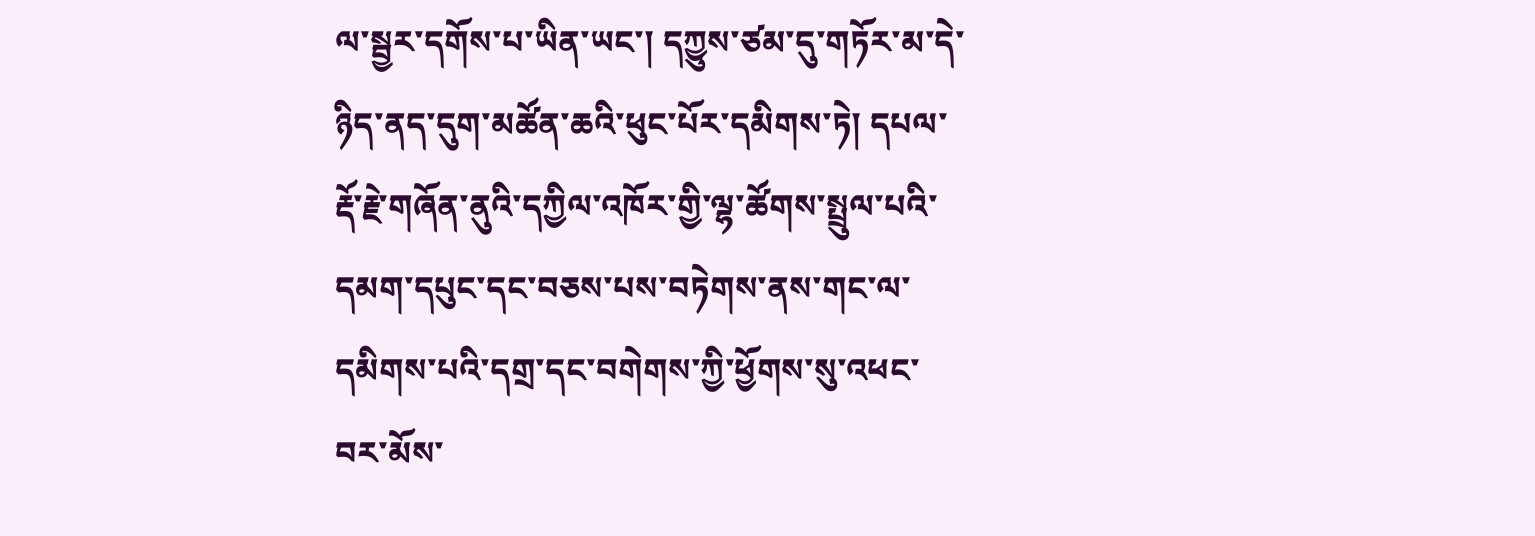ལ་སྦྱར་དགོས་པ་ཡིན་ཡང་། དཀྱུས་ཙམ་དུ་གཏོར་མ་དེ་ཉིད་ནད་དུག་མཚོན་ཆའི་ཕུང་པོར་དམིགས་ཏེ། དཔལ་རྡོ་རྗེ་གཞོན་ནུའི་དཀྱིལ་འཁོར་གྱི་ལྷ་ཚོགས་སྤྲུལ་པའི་དམག་དཔུང་དང་བཅས་པས་བཏེགས་ནས་གང་ལ་དམིགས་པའི་དགྲ་དང་བགེགས་ཀྱི་ཕྱོགས་སུ་འཕང་བར་མོས་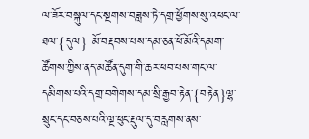ལ་ཟོར་བསྐུལ་དང་སྔགས་བཟླས་ཏེ་དགྲ་ཕྱོགས་སུ་འཕང་ལ་ཐལ་{དུལ} མོ་བརྡབས་པས་དམ་ཅན་ཕོ་མོའི་དམག་ཚོགས་ཀྱིས་ནད་མཚོན་དུག་གི་ཆར་ཕབ་པས་གང་ལ་དམིགས་པའི་དགྲ་བགེགས་དམ་སྲི་རྒྱབ་རྟེན་{བརྟེན}ལྷ་སྲུང་དང་བཅས་པའི་ལྔ་ཕུང་རྡུལ་དུ་བརླགས་ནས་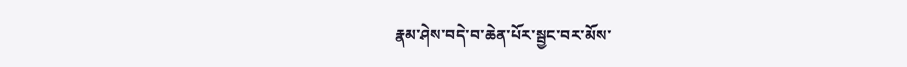རྣམ་ཤེས་བདེ་བ་ཆེན་པོར་སྦྱང་བར་མོས་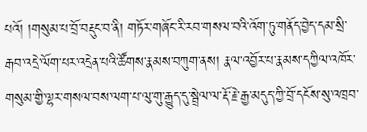པའོ། །གསུམ་པ་བྲོ་བརྡུང་བ་ནི། གཏོར་གཞོང་རི་རབ་གསལ་བའི་འོག་ཏུ་གནོད་བྱེད་དམ་སྲི་རྒབ་འདྲེ་ལོག་པར་འདྲེན་པའི་ཚོགས་རྣམས་བཀུག་ནས། རྣལ་འབྱོར་པ་རྣམས་དཀྱིལ་འཁོར་གསུམ་གྱི་ལྷར་གསལ་བས་ལག་པ་ལུ་གུ་རྒྱུད་དུ་སྦྲེལ་ལ་རྡོ་རྗེ་རྒྱ་མདུད་ཀྱི་བྲོ་དངོས་སུ་འཁྲབ་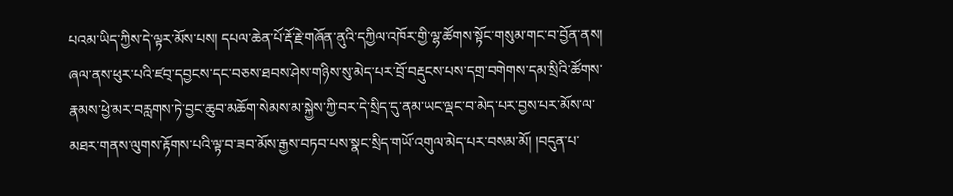པའམ་ཡིད་ཀྱིས་དེ་ལྟར་མོས་པས། དཔལ་ཆེན་པོ་རྡོ་རྗེ་གཞོན་ནུའི་དཀྱིལ་འཁོར་གྱི་ལྷ་ཚོགས་སྟོང་གསུམ་གང་བ་བྱོན་ནས། ཞལ་ནས་ཕུར་པའི་ཛབ྄་དབྱངས་དང་བཅས་ཐབས་ཤེས་གཉིས་སུ་མེད་པར་བྲོ་བརྡུངས་པས་དགྲ་བགེགས་དམ་སྲིའི་ཚོགས་རྣམས་ཕྱེ་མར་བརླགས་ཏེ་བྱང་ཆུབ་མཆོག་སེམས་མ་སྐྱེས་ཀྱི་བར་དེ་སྲིད་དུ་ནམ་ཡང་ལྡང་བ་མེད་པར་བྱས་པར་མོས་ལ་མཐར་གནས་ལུགས་རྟོགས་པའི་ལྟ་བ་ཟབ་མོས་རྒྱས་བཏབ་པས་སྣང་སྲིད་གཡོ་འགུལ་མེད་པར་བསམ་མོ། །བདུན་པ་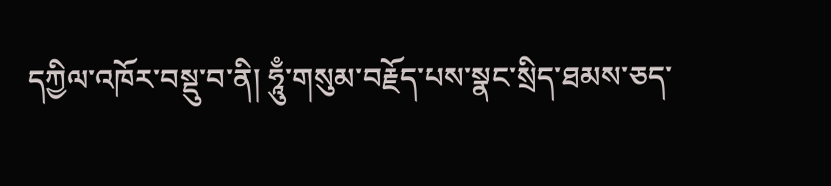དཀྱིལ་འཁོར་བསྡུ་བ་ནི། ཧཱུྃ་གསུམ་བརྗོད་པས་སྣང་སྲིད་ཐམས་ཅད་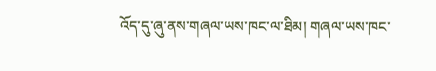འོད་དུ་ཞུ་ནས་གཞལ་ཡས་ཁང་ལ་ཐིམ། གཞལ་ཡས་ཁང་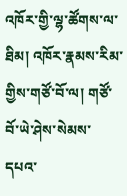འཁོར་གྱི་ལྷ་ཚོགས་ལ་ཐིམ། འཁོར་རྣམས་རིམ་གྱིས་གཙོ་བོ་ལ། གཙོ་བོ་ཡེ་ཤེས་སེམས་དཔའ་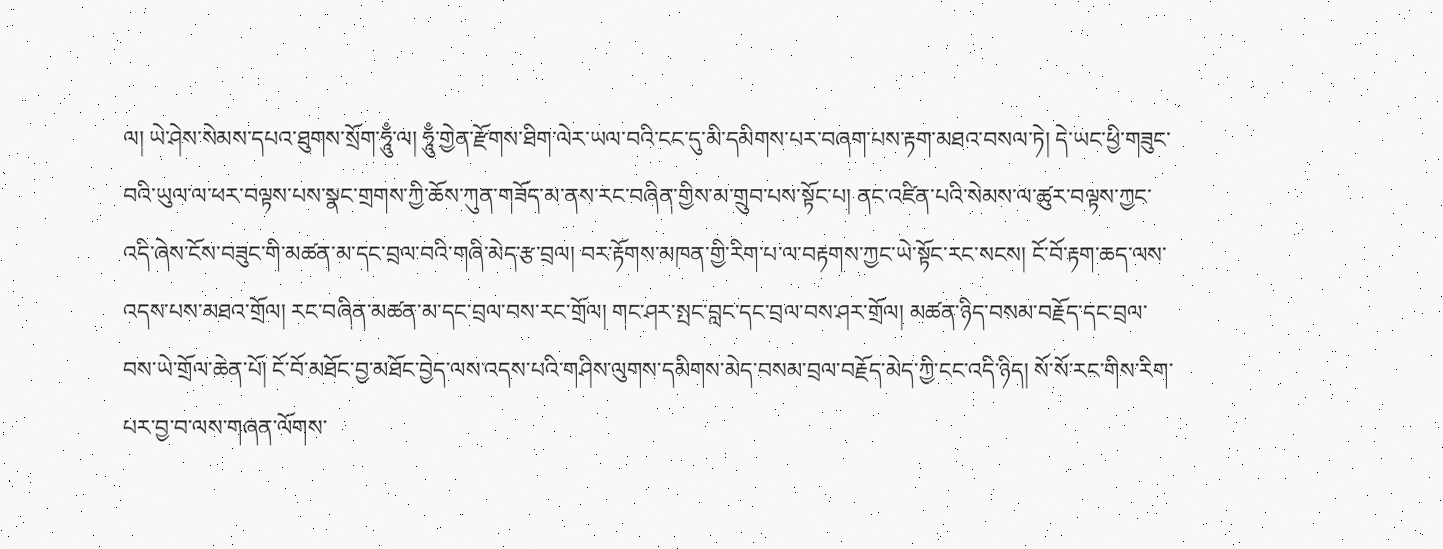ལ། ཡེ་ཤེས་སེམས་དཔའ་ཐུགས་སྲོག་ཧཱུྃ་ལ། ཧཱུྃ་གྱེན་རྫོགས་ཐིག་ལེར་ཡལ་བའི་ངང་དུ་མི་དམིགས་པར་བཞག་པས་རྟག་མཐའ་བསལ་ཏེ། དེ་ཡང་ཕྱི་གཟུང་བའི་ཡུལ་ལ་ཕར་བལྟས་པས་སྣང་གྲགས་ཀྱི་ཆོས་ཀུན་གཟོད་མ་ནས་རང་བཞིན་གྱིས་མ་གྲུབ་པས་སྟོང་པ། ནང་འཛིན་པའི་སེམས་ལ་ཚུར་བལྟས་ཀྱང་འདི་ཞེས་ངོས་བཟུང་གི་མཚན་མ་དང་བྲལ་བའི་གཞི་མེད་རྩ་བྲལ། བར་རྟོགས་མཁན་གྱི་རིག་པ་ལ་བརྟགས་ཀྱང་ཡེ་སྟོང་རང་སངས། ངོ་བོ་རྟག་ཆད་ལས་འདས་པས་མཐའ་གྲོལ། རང་བཞིན་མཚན་མ་དང་བྲལ་བས་རང་གྲོལ། གང་ཤར་སྤང་བླང་དང་བྲལ་བས་ཤར་གྲོལ། མཚན་ཉིད་བསམ་བརྗོད་དང་བྲལ་བས་ཡེ་གྲོལ་ཆེན་པོ། ངོ་བོ་མཐོང་བྱ་མཐོང་བྱེད་ལས་འདས་པའི་གཤིས་ལུགས་དམིགས་མེད་བསམ་བྲལ་བརྗོད་མེད་ཀྱི་ངང་འདི་ཉིད། སོ་སོ་རང་གིས་རིག་པར་བྱ་བ་ལས་གཞན་ལོགས་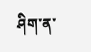ཤིག་ན་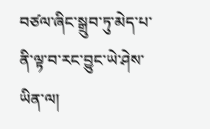བཙལ་ཞིང་སྒྲུབ་ཏུ་མེད་པ་ནི་ལྟ་བ་རང་བྱུང་ཡེ་ཤེས་ཡིན་ལ།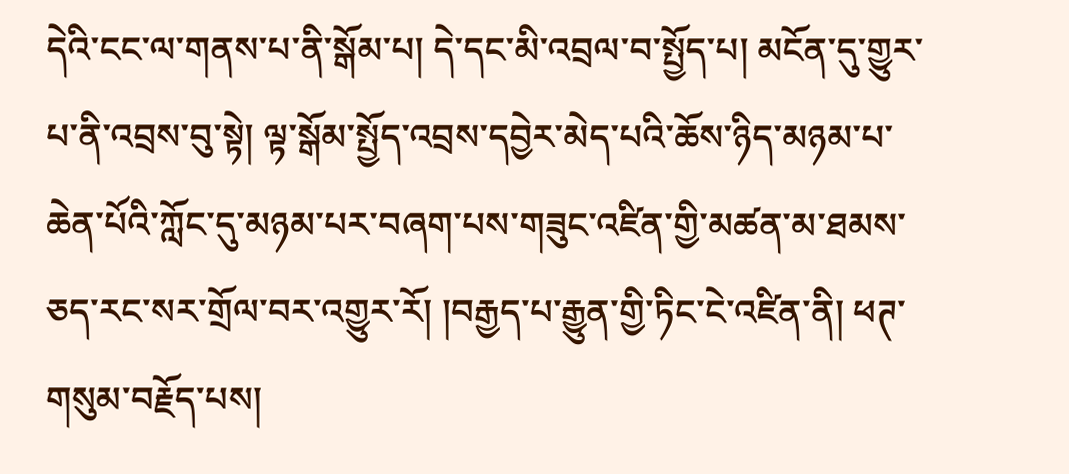དེའི་ངང་ལ་གནས་པ་ནི་སྒོམ་པ། དེ་དང་མི་འབྲལ་བ་སྤྱོད་པ། མངོན་དུ་གྱུར་པ་ནི་འབྲས་བུ་སྟེ། ལྟ་སྒོམ་སྤྱོད་འབྲས་དབྱེར་མེད་པའི་ཆོས་ཉིད་མཉམ་པ་ཆེན་པོའི་ཀློང་དུ་མཉམ་པར་བཞག་པས་གཟུང་འཛིན་གྱི་མཚན་མ་ཐམས་ཅད་རང་སར་གྲོལ་བར་འགྱུར་རོ། །བརྒྱད་པ་རྒྱུན་གྱི་ཏིང་ངེ་འཛིན་ནི། ཕཊ་གསུམ་བརྗོད་པས།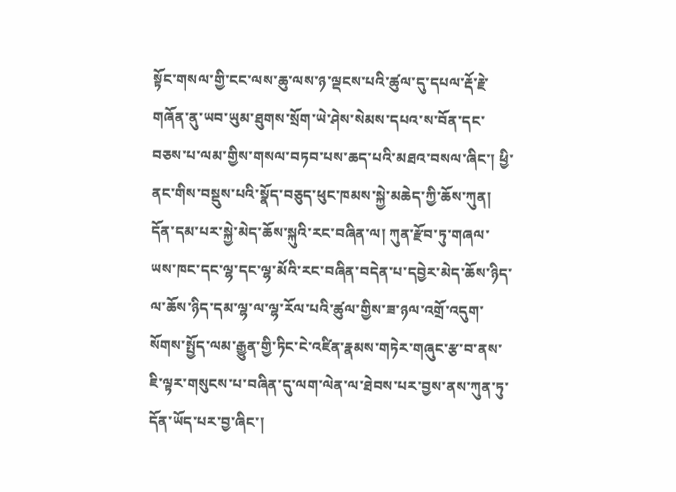སྟོང་གསལ་གྱི་ངང་ལས་ཆུ་ལས་ཉ་ལྡངས་པའི་ཚུལ་དུ་དཔལ་རྡོ་རྗེ་གཞོན་ནུ་ཡབ་ཡུམ་ཐུགས་སྲོག་ཡེ་ཤེས་སེམས་དཔའ་ས་བོན་དང་བཅས་པ་ལམ་གྱིས་གསལ་བཏབ་པས་ཆད་པའི་མཐའ་བསལ་ཞིང་། ཕྱི་ནང་གིས་བསྡུས་པའི་སྣོད་བཅུད་ཕུང་ཁམས་སྐྱེ་མཆེད་ཀྱི་ཆོས་ཀུན། དོན་དམ་པར་སྐྱེ་མེད་ཆོས་སྐུའི་རང་བཞིན་ལ། ཀུན་རྫོབ་ཏུ་གཞལ་ཡས་ཁང་དང་ལྷ་དང་ལྷ་མོའི་རང་བཞིན་བདེན་པ་དབྱེར་མེད་ཆོས་ཉིད་ལ་ཆོས་ཉིད་དམ་ལྷ་ལ་ལྷ་རོལ་པའི་ཚུལ་གྱིས་ཟ་ཉལ་འགྲོ་འདུག་སོགས་སྤྱོད་ལམ་རྒྱུན་གྱི་ཏིང་ངེ་འཛིན་རྣམས་གཏེར་གཞུང་རྩ་བ་ནས་ཇི་ལྟར་གསུངས་པ་བཞིན་དུ་ལག་ལེན་ལ་ཐེབས་པར་བྱས་ནས་ཀུན་ཏུ་དོན་ཡོད་པར་བྱ་ཞིང་།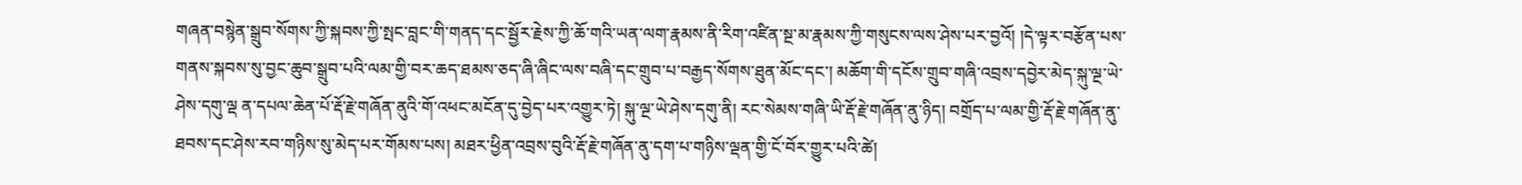གཞན་བསྙེན་སྒྲུབ་སོགས་ཀྱི་སྐབས་ཀྱི་སྤང་བླང་གི་གནད་དང་སྦྱོར་རྗེས་ཀྱི་ཆོ་གའི་ཡན་ལག་རྣམས་ནི་རིག་འཛིན་སྔ་མ་རྣམས་ཀྱི་གསུངས་ལས་ཤེས་པར་བྱའོ། །དེ་ལྟར་བརྩོན་པས་གནས་སྐབས་སུ་བྱང་ཆུབ་སྒྲུབ་པའི་ལམ་གྱི་བར་ཆད་ཐམས་ཅད་ཞི་ཞིང་ལས་བཞི་དང་གྲུབ་པ་བརྒྱད་སོགས་ཐུན་མོང་དང་། མཆོག་གི་དངོས་གྲུབ་གཞི་འབྲས་དབྱེར་མེད་སྐུ་ལྔ་ཡེ་ཤེས་དགུ་ལྡ ན་དཔལ་ཆེན་པོ་རྡོ་རྗེ་གཞོན་ནུའི་གོ་འཕང་མངོན་དུ་བྱེད་པར་འགྱུར་ཏེ། སྐུ་ལྔ་ཡེ་ཤེས་དགུ་ནི། རང་སེམས་གཞི་ཡི་རྡོ་རྗེ་གཞོན་ནུ་ཉིད། བགྲོད་པ་ལམ་གྱི་རྡོ་རྗེ་གཞོན་ནུ་ཐབས་དང་ཤེས་རབ་གཉིས་སུ་མེད་པར་གོམས་པས། མཐར་ཕྱིན་འབྲས་བུའི་རྡོ་རྗེ་གཞོན་ནུ་དག་པ་གཉིས་ལྡན་གྱི་ངོ་བོར་གྱུར་པའི་ཚེ།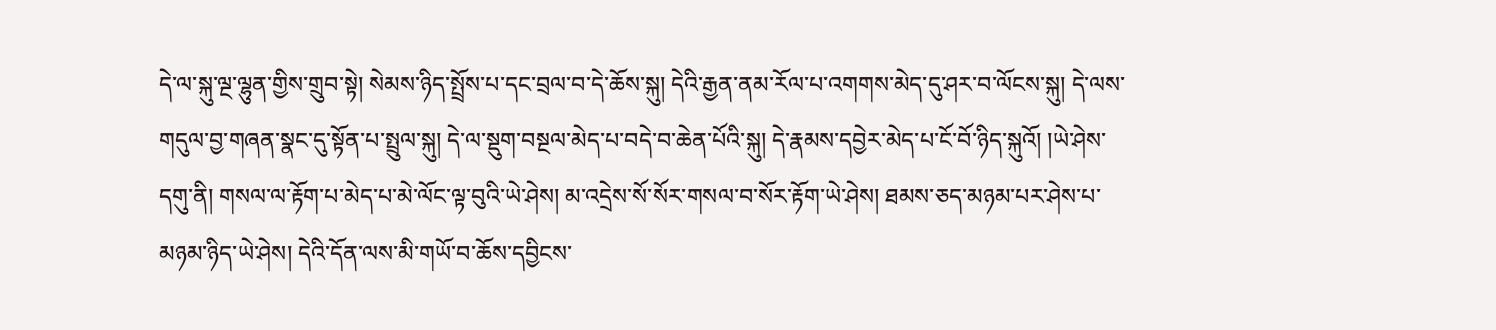དེ་ལ་སྐུ་ལྔ་ལྷུན་གྱིས་གྲུབ་སྟེ། སེམས་ཉིད་སྤྲོས་པ་དང་བྲལ་བ་དེ་ཆོས་སྐུ། དེའི་རྒྱན་ནམ་རོལ་པ་འགགས་མེད་དུ་ཤར་བ་ལོངས་སྐུ། དེ་ལས་གདུལ་བྱ་གཞན་སྣང་དུ་སྟོན་པ་སྤྲུལ་སྐུ། དེ་ལ་སྡུག་བསྔལ་མེད་པ་བདེ་བ་ཆེན་པོའི་སྐུ། དེ་རྣམས་དབྱེར་མེད་པ་ངོ་བོ་ཉིད་སྐུའོ། །ཡེ་ཤེས་དགུ་ནི། གསལ་ལ་རྟོག་པ་མེད་པ་མེ་ལོང་ལྟ་བུའི་ཡེ་ཤེས། མ་འདྲེས་སོ་སོར་གསལ་བ་སོར་རྟོག་ཡེ་ཤེས། ཐམས་ཅད་མཉམ་པར་ཤེས་པ་མཉམ་ཉིད་ཡེ་ཤེས། དེའི་དོན་ལས་མི་གཡོ་བ་ཆོས་དབྱིངས་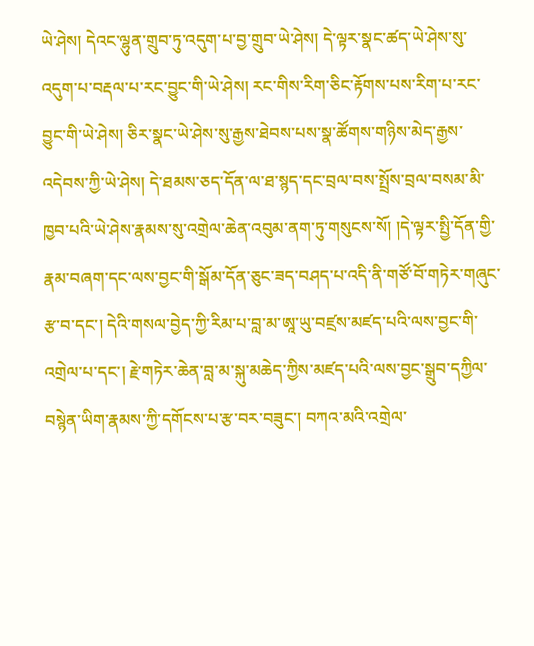ཡེ་ཤེས། དེའང་ལྷུན་གྲུབ་ཏུ་འདུག་པ་བྱ་གྲུབ་ཡེ་ཤེས། དེ་ལྟར་སྣང་ཚད་ཡེ་ཤེས་སུ་འདུག་པ་བརྡལ་པ་རང་བྱུང་གི་ཡེ་ཤེས། རང་གིས་རིག་ཅིང་རྟོགས་པས་རིག་པ་རང་བྱུང་གི་ཡེ་ཤེས། ཅིར་སྣང་ཡེ་ཤེས་སུ་རྒྱས་ཐེབས་པས་སྣ་ཚོགས་གཉིས་མེད་རྒྱས་འདེབས་ཀྱི་ཡེ་ཤེས། དེ་ཐམས་ཅད་དོན་ལ་ཐ་སྙད་དང་བྲལ་བས་སྤྲོས་བྲལ་བསམ་མི་ཁྱབ་པའི་ཡེ་ཤེས་རྣམས་སུ་འགྲེལ་ཆེན་འབུམ་ནག་ཏུ་གསུངས་སོ། །དེ་ལྟར་སྤྱི་དོན་གྱི་རྣམ་བཞག་དང་ལས་བྱང་གི་སྒོམ་དོན་ཅུང་ཟད་བཤད་པ་འདི་ནི་གཙོ་བོ་གཏེར་གཞུང་རྩ་བ་དང་། དེའི་གསལ་བྱེད་ཀྱི་རིམ་པ་བླ་མ་ཨཱ་ཡུ་བཛྲས་མཛད་པའི་ལས་བྱང་གི་འགྲེལ་པ་དང་། རྗེ་གཏེར་ཆེན་བླ་མ་སྐུ་མཆེད་ཀྱིས་མཛད་པའི་ལས་བྱང་སྒྲུབ་དཀྱིལ་བསྙེན་ཡིག་རྣམས་ཀྱི་དགོངས་པ་རྩ་བར་བཟུང་། བཀའ་མའི་འགྲེལ་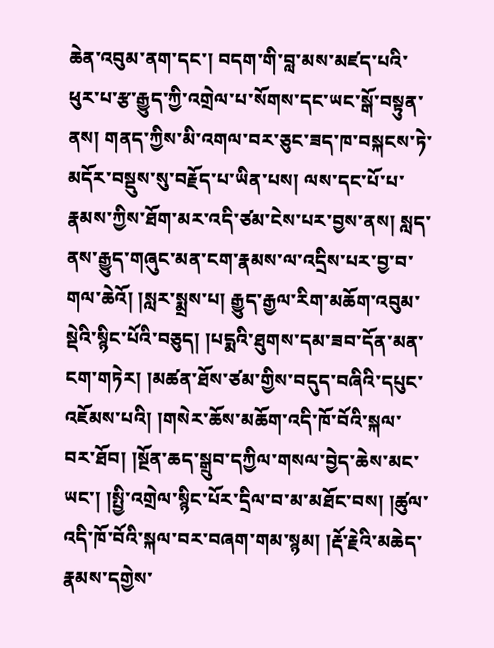ཆེན་འབུམ་ནག་དང་། བདག་གི་བླ་མས་མཛད་པའི་ཕུར་པ་རྩ་རྒྱུད་ཀྱི་འགྲེལ་པ་སོགས་དང་ཡང་སྒོ་བསྟུན་ནས། གནད་ཀྱིས་མི་འགལ་བར་ཅུང་ཟད་ཁ་བསྐངས་ཏེ་མདོར་བསྡུས་སུ་བརྗོད་པ་ཡིན་པས། ལས་དང་པོ་པ་རྣམས་ཀྱིས་ཐོག་མར་འདི་ཙམ་ངེས་པར་བྱས་ནས། སླད་ནས་རྒྱུད་གཞུང་མན་ངག་རྣམས་ལ་འདྲིས་པར་བྱ་བ་གལ་ཆེའོ། །སླར་སྨྲས་པ། རྒྱུད་རྒྱལ་རིག་མཆོག་འབུམ་སྡེའི་སྙིང་པོའི་བཅུད། །པདྨའི་ཐུགས་དམ་ཟབ་དོན་མན་ངག་གཏེར། །མཚན་ཐོས་ཙམ་གྱིས་བདུད་བཞིའི་དཔུང་འཇོམས་པའི། །གསེར་ཆོས་མཆོག་འདི་ཁོ་བོའི་སྐལ་བར་ཐོབ། །སྔོན་ཆད་སྒྲུབ་དཀྱིལ་གསལ་བྱེད་ཆེས་མང་ཡང་། །སྤྱི་འགྲེལ་སྙིང་པོར་དྲིལ་བ་མ་མཐོང་བས། །ཚུལ་འདི་ཁོ་བོའི་སྐལ་བར་བཞག་གམ་སྙམ། །རྡོ་རྗེའི་མཆེད་རྣམས་དགྱེས་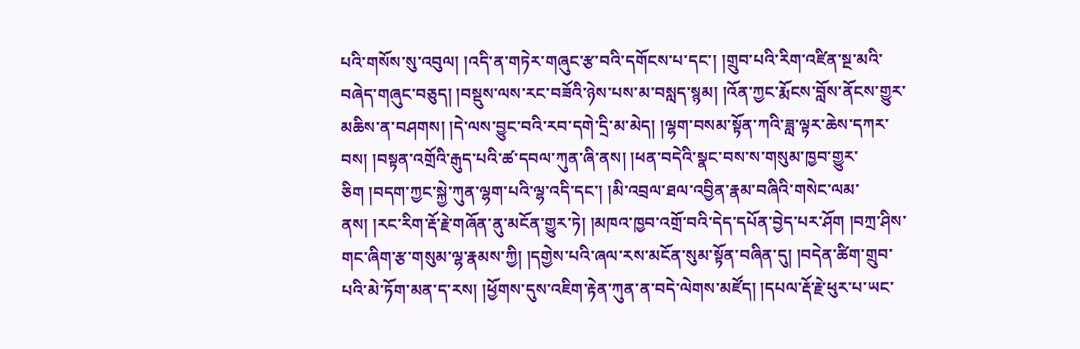པའི་གསོས་སུ་འབུལ། །འདི་ན་གཏེར་གཞུང་རྩ་བའི་དགོངས་པ་དང་། །གྲུབ་པའི་རིག་འཛིན་སྔ་མའི་བཞེད་གཞུང་བཅུད། །བསྡུས་ལས་རང་བཟོའི་ཉེས་པས་མ་བསླད་སྙམ། །འོན་ཀྱང་རྨོངས་བློས་ནོངས་གྱུར་མཆིས་ན་བཤགས། །དེ་ལས་བྱུང་བའི་རབ་དགེ་དྲི་མ་མེད། །ལྷག་བསམ་སྟོན་ཀའི་ཟླ་ལྟར་ཆེས་དཀར་བས། །བསྟན་འགྲོའི་རྒུད་པའི་ཚ་དབལ་ཀུན་ཞི་ནས། །ཕན་བདེའི་སྣང་བས་ས་གསུམ་ཁྱབ་གྱུར་ཅིག །བདག་ཀྱང་སྐྱེ་ཀུན་ལྷག་པའི་ལྷ་འདི་དང་། །མི་འབྲལ་ཐལ་འབྱིན་རྣམ་བཞིའི་གསེང་ལམ་ནས། །རང་རིག་རྡོ་རྗེ་གཞོན་ནུ་མངོན་གྱུར་ཏེ། །མཁའ་ཁྱབ་འགྲོ་བའི་དེད་དཔོན་བྱེད་པར་ཤོག །བཀྲ་ཤིས་གང་ཞིག་རྩ་གསུམ་ལྷ་རྣམས་ཀྱི། །དགྱེས་པའི་ཞལ་རས་མངོན་སུམ་སྟོན་བཞིན་དུ། །བདེན་ཚིག་གྲུབ་པའི་མེ་ཏོག་མན་ད་རས། །ཕྱོགས་དུས་འཇིག་རྟེན་ཀུན་ན་བདེ་ལེགས་མཛོད། །དཔལ་རྡོ་རྗེ་ཕུར་པ་ཡང་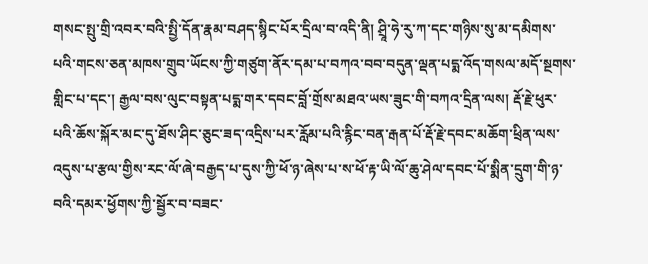གསང་སྤུ་གྲི་འབར་བའི་སྤྱི་དོན་རྣམ་བཤད་སྙིང་པོར་དྲིལ་བ་འདི་ནི། ཤྲཱི་ཧེ་རུ་ཀ་དང་གཉིས་སུ་མ་དམིགས་པའི་གངས་ཅན་མཁས་གྲུབ་ཡོངས་ཀྱི་གཙུག་ནོར་དམ་པ་བཀའ་བབ་བདུན་ལྡན་པདྨ་འོད་གསལ་མདོ་སྔགས་གླིང་པ་དང་། རྒྱལ་བས་ལུང་བསྟན་པདྨ་གར་དབང་བློ་གྲོས་མཐའ་ཡས་ཟུང་གི་བཀའ་དྲིན་ལས། རྡོ་རྗེ་ཕུར་པའི་ཆོས་སྐོར་མང་དུ་ཐོས་ཤིང་ཅུང་ཟད་འདྲིས་པར་རློམ་པའི་རྙིང་བན་རྒན་པོ་རྡོ་རྗེ་དབང་མཆོག་ཕྲིན་ལས་འདུས་པ་རྩལ་གྱིས་རང་ལོ་ཞེ་བརྒྱད་པ་དུས་ཀྱི་ཕོ་ཉ་ཞེས་པ་ས་ཕོ་རྟ་ཡི་ལོ་ཆུ་ཤེལ་དབང་པོ་སྨིན་དྲུག་གི་ཉ་བའི་དམར་ཕྱོགས་ཀྱི་སྦྱོར་བ་བཟང་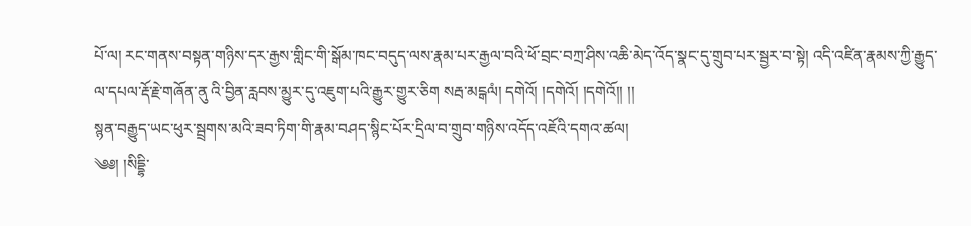པོ་ལ། རང་གནས་བསྟན་གཉིས་དར་རྒྱས་གླིང་གི་སྒོམ་ཁང་བདུད་ལས་རྣམ་པར་རྒྱལ་བའི་ཕོ་བྲང་བཀྲ་ཤིས་འཆི་མེད་འོད་སྣང་དུ་གྲུབ་པར་སྦྱར་བ་སྟེ། འདི་འཛིན་རྣམས་ཀྱི་རྒྱུད་ལ་དཔལ་རྡོ་རྗེ་གཞོན་ནུ འི་བྱིན་རླབས་མྱུར་དུ་འཇུག་པའི་རྒྱུར་གྱུར་ཅིག སརྦ་མངྒལཾ། དགེའོ། །དགེའོ། །དགེའོ།། །།
སྙན་བརྒྱུད་ཡང་ཕུར་སྦྲགས་མའི་ཟབ་ཏིག་གི་རྣམ་བཤད་སྙིང་པོར་དྲིལ་བ་གྲུབ་གཉིས་འདོད་འཇོའི་དགའ་ཚལ།
༄༅། །སིདྡྷི་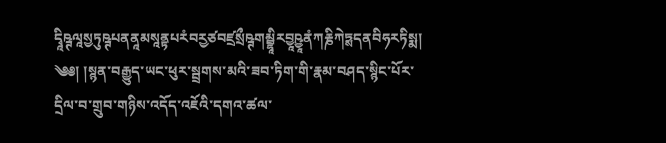དྭཱིཥྚལཱསྱཏུཥྚཔནནཱམསཱནྟཔརཾབརྱཙབཛྲསྲྀཥྚགམྦྷཱིརབྱཱཥྱཱནཾཀརྞིཀེཏྶདནབིཧརཏིསྨ།
༄༅། །སྙན་བརྒྱུད་ཡང་ཕུར་སྦྲགས་མའི་ཟབ་ཏིག་གི་རྣམ་བཤད་སྙིང་པོར་དྲིལ་བ་གྲུབ་གཉིས་འདོད་འཇོའི་དགའ་ཚལ་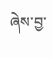ཞེས་བྱ་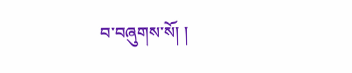བ་བཞུགས་སོ། །